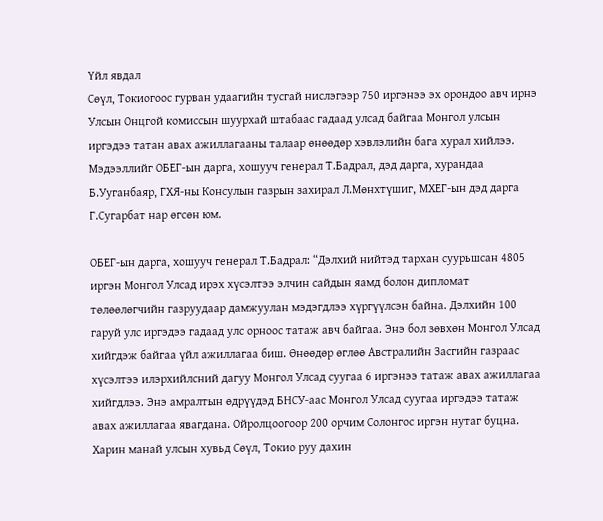Үйл явдал
Сөүл, Токиогоос гурван удаагийн тусгай нислэгээр 750 иргэнээ эх орондоо авч ирнэ
Улсын Онцгой комиссын шуурхай штабаас гадаад улсад байгаа Монгол улсын иргэдээ татан авах ажиллагааны талаар өнөөдөр хэвлэлийн бага хурал хийлээ. Мэдээллийг ОБЕГ-ын дарга, хошууч генерал Т.Бадрал, дэд дарга, хурандаа Б.Ууганбаяр, ГХЯ-ны Консулын газрын захирал Л.Мөнхтүшиг, МХЕГ-ын дэд дарга Г.Сугарбат нар өгсөн юм.

ОБЕГ-ын дарга, хошууч генерал Т.Бадрал: “Дэлхий нийтэд тархан суурьшсан 4805 иргэн Монгол Улсад ирэх хүсэлтээ элчин сайдын яамд болон дипломат төлөөлөгчийн газруудаар дамжуулан мэдэгдлээ хүргүүлсэн байна. Дэлхийн 100 гаруй улс иргэдээ гадаад улс орноос татаж авч байгаа. Энэ бол зөвхөн Монгол Улсад хийгдэж байгаа үйл ажиллагаа биш. Өнөөдөр өглөө Австралийн Засгийн газраас хүсэлтээ илэрхийлсний дагуу Монгол Улсад суугаа 6 иргэнээ татаж авах ажиллагаа хийгдлээ. Энэ амралтын өдрүүдэд БНСУ-аас Монгол Улсад суугаа иргэдээ татаж авах ажиллагаа явагдана. Ойролцоогоор 200 орчим Солонгос иргэн нутаг буцна. Харин манай улсын хувьд Сөүл, Токио руу дахин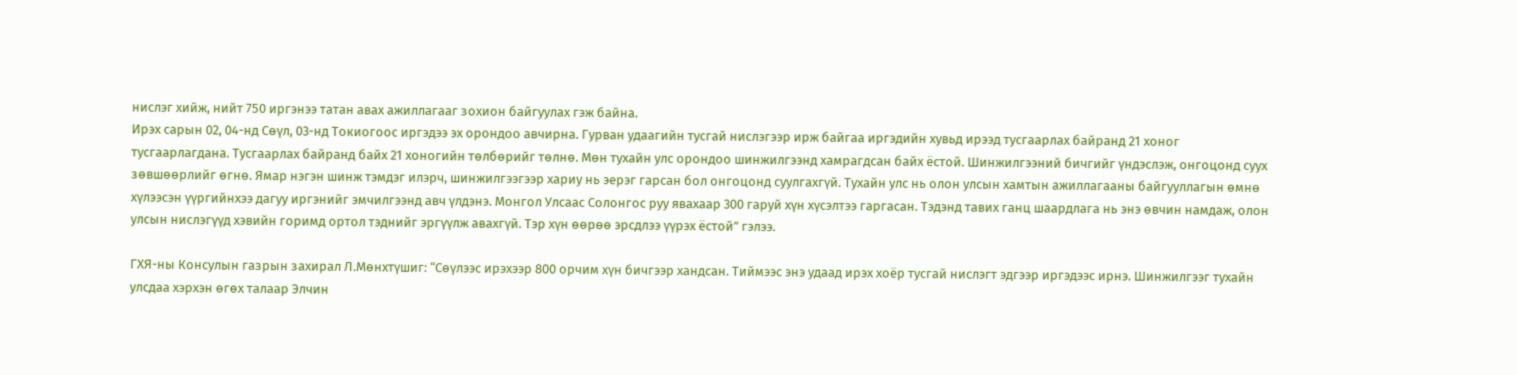нислэг хийж, нийт 750 иргэнээ татан авах ажиллагааг зохион байгуулах гэж байна.
Ирэх сарын 02, 04-нд Сөүл, 03-нд Токиогоос иргэдээ эх орондоо авчирна. Гурван удаагийн тусгай нислэгээр ирж байгаа иргэдийн хувьд ирээд тусгаарлах байранд 21 хоног тусгаарлагдана. Тусгаарлах байранд байх 21 хоногийн төлбөрийг төлнө. Мөн тухайн улс орондоо шинжилгээнд хамрагдсан байх ёстой. Шинжилгээний бичгийг үндэслэж, онгоцонд суух зөвшөөрлийг өгнө. Ямар нэгэн шинж тэмдэг илэрч, шинжилгээгээр хариу нь эерэг гарсан бол онгоцонд суулгахгүй. Тухайн улс нь олон улсын хамтын ажиллагааны байгууллагын өмнө хүлээсэн үүргийнхээ дагуу иргэнийг эмчилгээнд авч үлдэнэ. Монгол Улсаас Солонгос руу явахаар 300 гаруй хүн хүсэлтээ гаргасан. Тэдэнд тавих ганц шаардлага нь энэ өвчин намдаж, олон улсын нислэгүүд хэвийн горимд ортол тэднийг эргүүлж авахгүй. Тэр хүн өөрөө эрсдлээ үүрэх ёстой” гэлээ.

ГХЯ-ны Консулын газрын захирал Л.Мөнхтүшиг: “Сөүлээс ирэхээр 800 орчим хүн бичгээр хандсан. Тиймээс энэ удаад ирэх хоёр тусгай нислэгт эдгээр иргэдээс ирнэ. Шинжилгээг тухайн улсдаа хэрхэн өгөх талаар Элчин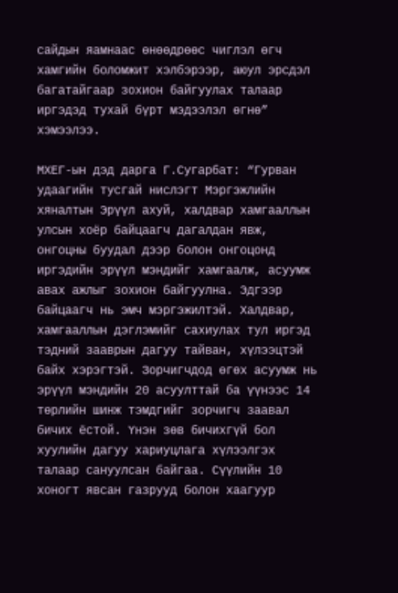сайдын яамнаас өнөөдрөөс чиглэл өгч хамгийн боломжит хэлбэрээр, аюул эрсдэл багатайгаар зохион байгуулах талаар иргэдэд тухай бүрт мэдээлэл өгнө” хэмээлээ.

МХЕГ-ын дэд дарга Г.Сугарбат: “Гурван удаагийн тусгай нислэгт Мэргэжлийн хяналтын Эрүүл ахуй, халдвар хамгааллын улсын хоёр байцаагч дагалдан явж, онгоцны буудал дээр болон онгоцонд иргэдийн эрүүл мэндийг хамгаалж, асуумж авах ажлыг зохион байгуулна. Эдгээр байцаагч нь эмч мэргэжилтэй. Халдвар, хамгааллын дэглэмийг сахиулах тул иргэд тэдний зааврын дагуу тайван, хүлээцтэй байх хэрэгтэй. Зорчигчдод өгөх асуумж нь эрүүл мэндийн 20 асуулттай ба үүнээс 14 төрлийн шинж тэмдгийг зорчигч заавал бичих ёстой. Үнэн зөв бичихгүй бол хуулийн дагуу хариуцлага хүлээлгэх талаар сануулсан байгаа. Сүүлийн 10 хоногт явсан газрууд болон хаагуур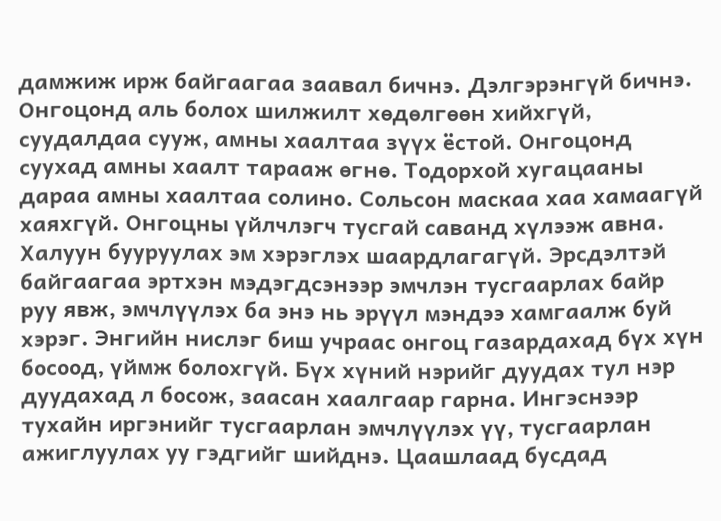дамжиж ирж байгаагаа заавал бичнэ. Дэлгэрэнгүй бичнэ. Онгоцонд аль болох шилжилт хөдөлгөөн хийхгүй, суудалдаа сууж, амны хаалтаа зүүх ёстой. Онгоцонд суухад амны хаалт тарааж өгнө. Тодорхой хугацааны дараа амны хаалтаа солино. Сольсон маскаа хаа хамаагүй хаяхгүй. Онгоцны үйлчлэгч тусгай саванд хүлээж авна. Халуун бууруулах эм хэрэглэх шаардлагагүй. Эрсдэлтэй байгаагаа эртхэн мэдэгдсэнээр эмчлэн тусгаарлах байр руу явж, эмчлүүлэх ба энэ нь эрүүл мэндээ хамгаалж буй хэрэг. Энгийн нислэг биш учраас онгоц газардахад бүх хүн босоод, үймж болохгүй. Бүх хүний нэрийг дуудах тул нэр дуудахад л босож, заасан хаалгаар гарна. Ингэснээр тухайн иргэнийг тусгаарлан эмчлүүлэх үү, тусгаарлан ажиглуулах уу гэдгийг шийднэ. Цаашлаад бусдад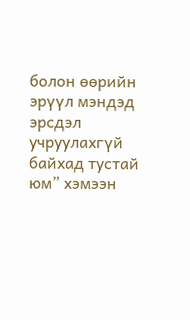болон өөрийн эрүүл мэндэд эрсдэл учруулахгүй байхад тустай юм” хэмээн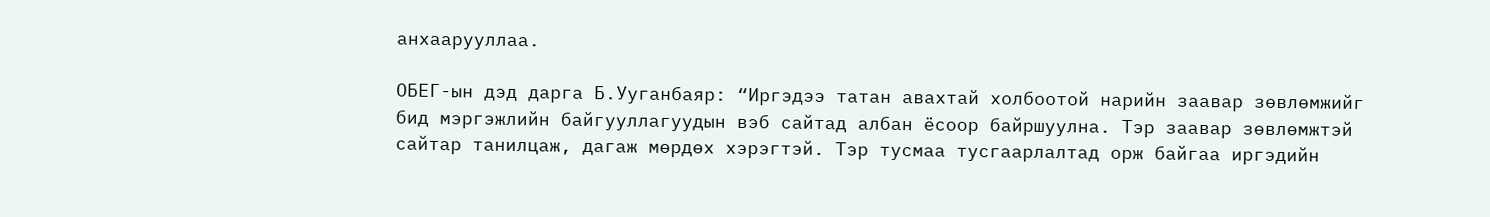анхаарууллаа.

ОБЕГ-ын дэд дарга Б.Ууганбаяр: “Иргэдээ татан авахтай холбоотой нарийн заавар зөвлөмжийг бид мэргэжлийн байгууллагуудын вэб сайтад албан ёсоор байршуулна. Тэр заавар зөвлөмжтэй сайтар танилцаж, дагаж мөрдөх хэрэгтэй. Тэр тусмаа тусгаарлалтад орж байгаа иргэдийн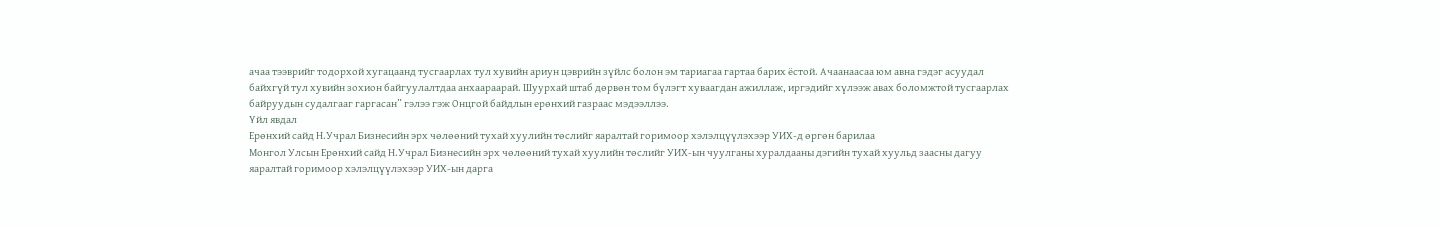ачаа тээврийг тодорхой хугацаанд тусгаарлах тул хувийн ариун цэврийн зүйлс болон эм тариагаа гартаа барих ёстой. Ачаанаасаа юм авна гэдэг асуудал байхгүй тул хувийн зохион байгуулалтдаа анхаараарай. Шуурхай штаб дөрвөн том бүлэгт хуваагдан ажиллаж, иргэдийг хүлээж авах боломжтой тусгаарлах байруудын судалгааг гаргасан” гэлээ гэж Онцгой байдлын ерөнхий газраас мэдээллээ.
Үйл явдал
Ерөнхий сайд Н.Учрал Бизнесийн эрх чөлөөний тухай хуулийн төслийг яаралтай горимоор хэлэлцүүлэхээр УИХ-д өргөн барилаа
Монгол Улсын Ерөнхий сайд Н.Учрал Бизнесийн эрх чөлөөний тухай хуулийн төслийг УИХ-ын чуулганы хуралдааны дэгийн тухай хуульд заасны дагуу яаралтай горимоор хэлэлцүүлэхээр УИХ-ын дарга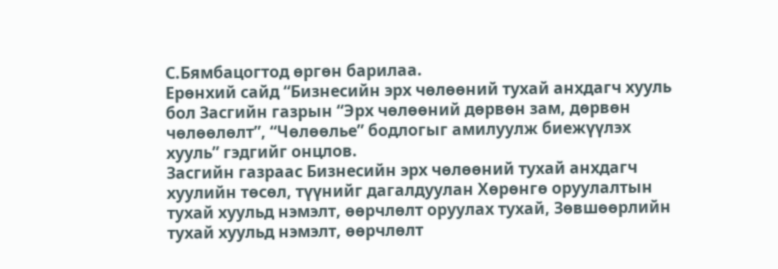С.Бямбацогтод өргөн барилаа.
Ерөнхий сайд “Бизнесийн эрх чөлөөний тухай анхдагч хууль бол Засгийн газрын “Эрх чөлөөний дөрвөн зам, дөрвөн чөлөөлөлт”, “Чөлөөлье” бодлогыг амилуулж биежүүлэх хууль” гэдгийг онцлов.
Засгийн газраас Бизнесийн эрх чөлөөний тухай анхдагч хуулийн төсөл, түүнийг дагалдуулан Хөрөнгө оруулалтын тухай хуульд нэмэлт, өөрчлөлт оруулах тухай, Зөвшөөрлийн тухай хуульд нэмэлт, өөрчлөлт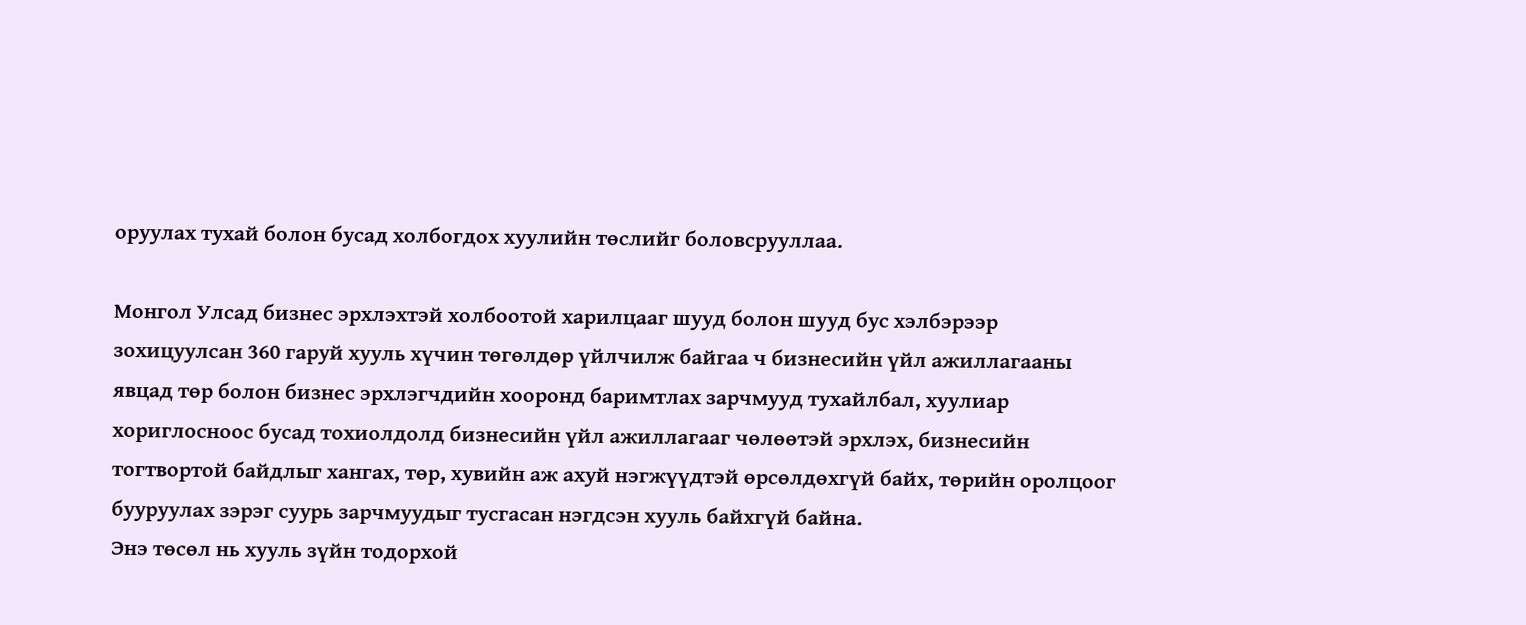оруулах тухай болон бусад холбогдох хуулийн төслийг боловсрууллаа.

Монгол Улсад бизнес эрхлэхтэй холбоотой харилцааг шууд болон шууд бус хэлбэрээр зохицуулсан 360 гаруй хууль хүчин төгөлдөр үйлчилж байгаа ч бизнесийн үйл ажиллагааны явцад төр болон бизнес эрхлэгчдийн хооронд баримтлах зарчмууд тухайлбал, хуулиар хориглосноос бусад тохиолдолд бизнесийн үйл ажиллагааг чөлөөтэй эрхлэх, бизнесийн тогтвортой байдлыг хангах, төр, хувийн аж ахуй нэгжүүдтэй өрсөлдөхгүй байх, төрийн оролцоог бууруулах зэрэг суурь зарчмуудыг тусгасан нэгдсэн хууль байхгүй байна.
Энэ төсөл нь хууль зүйн тодорхой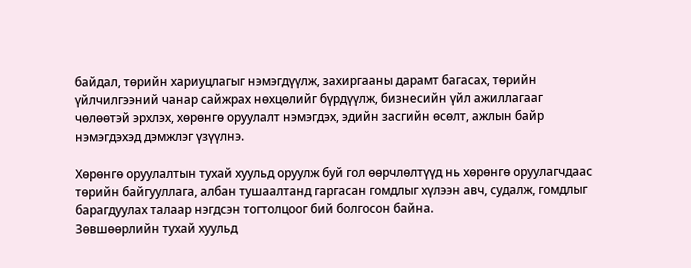байдал, төрийн хариуцлагыг нэмэгдүүлж, захиргааны дарамт багасах, төрийн үйлчилгээний чанар сайжрах нөхцөлийг бүрдүүлж, бизнесийн үйл ажиллагааг чөлөөтэй эрхлэх, хөрөнгө оруулалт нэмэгдэх, эдийн засгийн өсөлт, ажлын байр нэмэгдэхэд дэмжлэг үзүүлнэ.

Хөрөнгө оруулалтын тухай хуульд оруулж буй гол өөрчлөлтүүд нь хөрөнгө оруулагчдаас төрийн байгууллага, албан тушаалтанд гаргасан гомдлыг хүлээн авч, судалж, гомдлыг барагдуулах талаар нэгдсэн тогтолцоог бий болгосон байна.
Зөвшөөрлийн тухай хуульд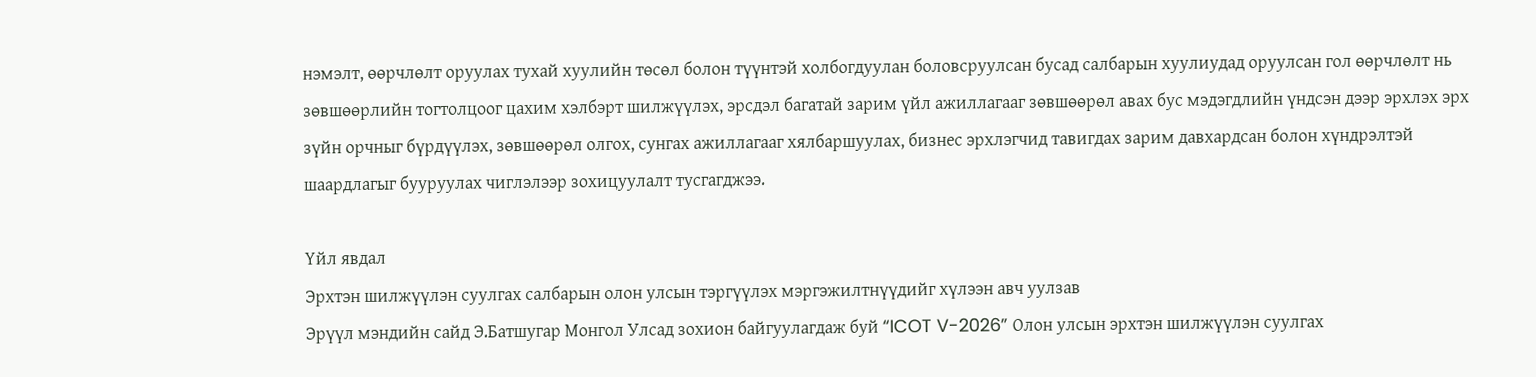нэмэлт, өөрчлөлт оруулах тухай хуулийн төсөл болон түүнтэй холбогдуулан боловсруулсан бусад салбарын хуулиудад оруулсан гол өөрчлөлт нь зөвшөөрлийн тогтолцоог цахим хэлбэрт шилжүүлэх, эрсдэл багатай зарим үйл ажиллагааг зөвшөөрөл авах бус мэдэгдлийн үндсэн дээр эрхлэх эрх зүйн орчныг бүрдүүлэх, зөвшөөрөл олгох, сунгах ажиллагааг хялбаршуулах, бизнес эрхлэгчид тавигдах зарим давхардсан болон хүндрэлтэй шаардлагыг бууруулах чиглэлээр зохицуулалт тусгагджээ.

Үйл явдал
Эрхтэн шилжүүлэн суулгах салбарын олон улсын тэргүүлэх мэргэжилтнүүдийг хүлээн авч уулзав
Эрүүл мэндийн сайд Э.Батшугар Монгол Улсад зохион байгуулагдаж буй “ICOT V-2026” Олон улсын эрхтэн шилжүүлэн суулгах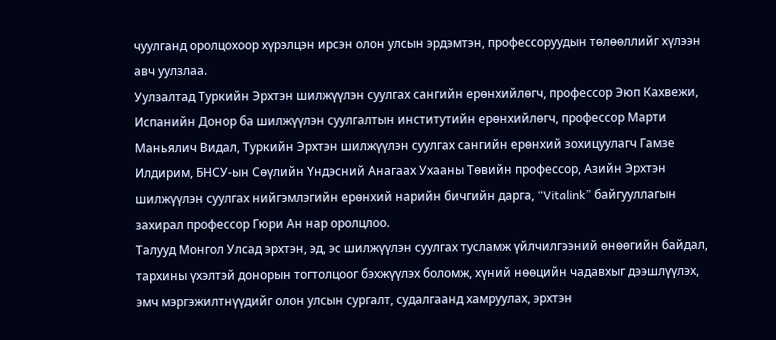чуулганд оролцохоор хүрэлцэн ирсэн олон улсын эрдэмтэн, профессоруудын төлөөллийг хүлээн авч уулзлаа.
Уулзалтад Туркийн Эрхтэн шилжүүлэн суулгах сангийн ерөнхийлөгч, профессор Эюп Кахвежи, Испанийн Донор ба шилжүүлэн суулгалтын институтийн ерөнхийлөгч, профессор Марти Маньялич Видал, Туркийн Эрхтэн шилжүүлэн суулгах сангийн ерөнхий зохицуулагч Гамзе Илдирим, БНСУ-ын Сөүлийн Үндэсний Анагаах Ухааны Төвийн профессор, Азийн Эрхтэн шилжүүлэн суулгах нийгэмлэгийн ерөнхий нарийн бичгийн дарга, “Vitalink” байгууллагын захирал профессор Гюри Ан нар оролцлоо.
Талууд Монгол Улсад эрхтэн, эд, эс шилжүүлэн суулгах тусламж үйлчилгээний өнөөгийн байдал, тархины үхэлтэй донорын тогтолцоог бэхжүүлэх боломж, хүний нөөцийн чадавхыг дээшлүүлэх, эмч мэргэжилтнүүдийг олон улсын сургалт, судалгаанд хамруулах, эрхтэн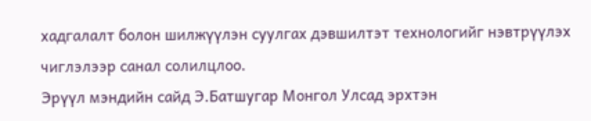хадгалалт болон шилжүүлэн суулгах дэвшилтэт технологийг нэвтрүүлэх чиглэлээр санал солилцлоо.
Эрүүл мэндийн сайд Э.Батшугар Монгол Улсад эрхтэн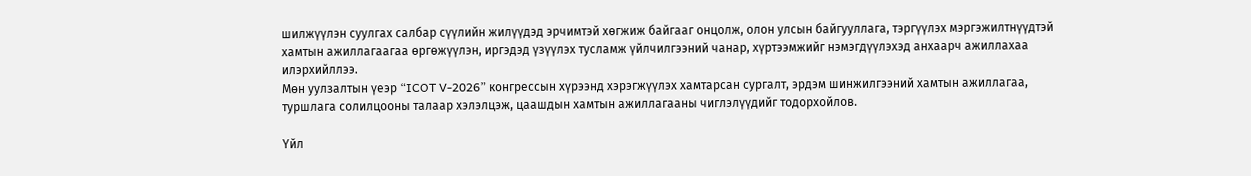шилжүүлэн суулгах салбар сүүлийн жилүүдэд эрчимтэй хөгжиж байгааг онцолж, олон улсын байгууллага, тэргүүлэх мэргэжилтнүүдтэй хамтын ажиллагаагаа өргөжүүлэн, иргэдэд үзүүлэх тусламж үйлчилгээний чанар, хүртээмжийг нэмэгдүүлэхэд анхаарч ажиллахаа илэрхийллээ.
Мөн уулзалтын үеэр “ICOT V-2026” конгрессын хүрээнд хэрэгжүүлэх хамтарсан сургалт, эрдэм шинжилгээний хамтын ажиллагаа, туршлага солилцооны талаар хэлэлцэж, цаашдын хамтын ажиллагааны чиглэлүүдийг тодорхойлов.

Үйл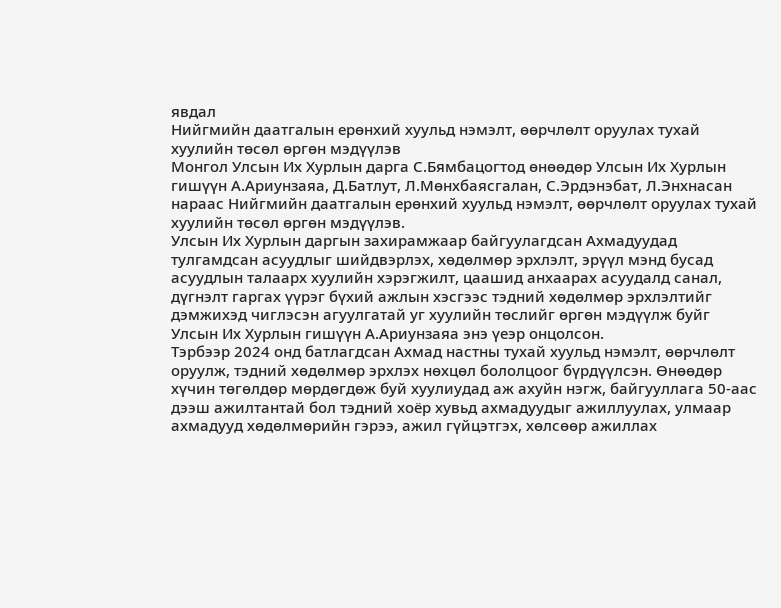явдал
Нийгмийн даатгалын ерөнхий хуульд нэмэлт, өөрчлөлт оруулах тухай хуулийн төсөл өргөн мэдүүлэв
Монгол Улсын Их Хурлын дарга С.Бямбацогтод өнөөдөр Улсын Их Хурлын гишүүн А.Ариунзаяа, Д.Батлут, Л.Мөнхбаясгалан, С.Эрдэнэбат, Л.Энхнасан нараас Нийгмийн даатгалын ерөнхий хуульд нэмэлт, өөрчлөлт оруулах тухай хуулийн төсөл өргөн мэдүүлэв.
Улсын Их Хурлын даргын захирамжаар байгуулагдсан Ахмадуудад тулгамдсан асуудлыг шийдвэрлэх, хөдөлмөр эрхлэлт, эрүүл мэнд бусад асуудлын талаарх хуулийн хэрэгжилт, цаашид анхаарах асуудалд санал, дүгнэлт гаргах үүрэг бүхий ажлын хэсгээс тэдний хөдөлмөр эрхлэлтийг дэмжихэд чиглэсэн агуулгатай уг хуулийн төслийг өргөн мэдүүлж буйг Улсын Их Хурлын гишүүн А.Ариунзаяа энэ үеэр онцолсон.
Тэрбээр 2024 онд батлагдсан Ахмад настны тухай хуульд нэмэлт, өөрчлөлт оруулж, тэдний хөдөлмөр эрхлэх нөхцөл бололцоог бүрдүүлсэн. Өнөөдөр хүчин төгөлдөр мөрдөгдөж буй хуулиудад аж ахуйн нэгж, байгууллага 50-аас дээш ажилтантай бол тэдний хоёр хувьд ахмадуудыг ажиллуулах, улмаар ахмадууд хөдөлмөрийн гэрээ, ажил гүйцэтгэх, хөлсөөр ажиллах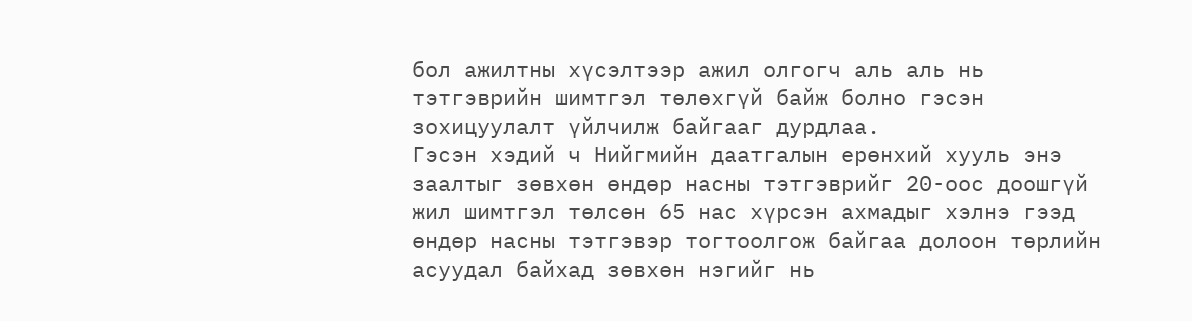бол ажилтны хүсэлтээр ажил олгогч аль аль нь тэтгэврийн шимтгэл төлөхгүй байж болно гэсэн зохицуулалт үйлчилж байгааг дурдлаа.
Гэсэн хэдий ч Нийгмийн даатгалын ерөнхий хууль энэ заалтыг зөвхөн өндөр насны тэтгэврийг 20-оос доошгүй жил шимтгэл төлсөн 65 нас хүрсэн ахмадыг хэлнэ гээд өндөр насны тэтгэвэр тогтоолгож байгаа долоон төрлийн асуудал байхад зөвхөн нэгийг нь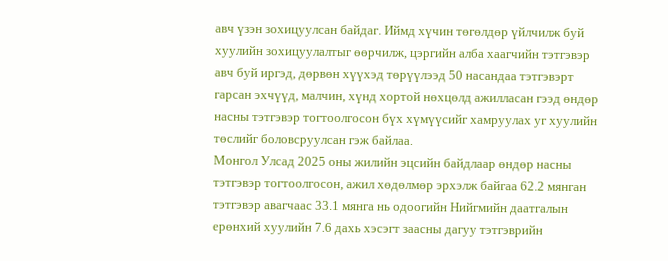авч үзэн зохицуулсан байдаг. Иймд хүчин төгөлдөр үйлчилж буй хуулийн зохицуулалтыг өөрчилж, цэргийн алба хаагчийн тэтгэвэр авч буй иргэд, дөрвөн хүүхэд төрүүлээд 50 насандаа тэтгэвэрт гарсан эхчүүд, малчин, хүнд хортой нөхцөлд ажилласан гээд өндөр насны тэтгэвэр тогтоолгосон бүх хүмүүсийг хамруулах уг хуулийн төслийг боловсруулсан гэж байлаа.
Монгол Улсад 2025 оны жилийн эцсийн байдлаар өндөр насны тэтгэвэр тогтоолгосон, ажил хөдөлмөр эрхэлж байгаа 62.2 мянган тэтгэвэр авагчаас 33.1 мянга нь одоогийн Нийгмийн даатгалын ерөнхий хуулийн 7.6 дахь хэсэгт заасны дагуу тэтгэврийн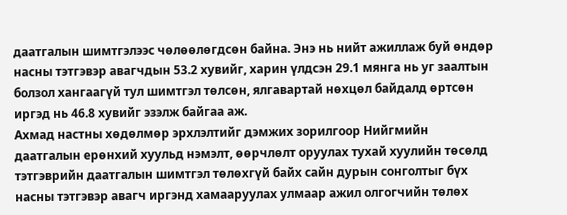даатгалын шимтгэлээс чөлөөлөгдсөн байна. Энэ нь нийт ажиллаж буй өндөр насны тэтгэвэр авагчдын 53.2 хувийг, харин үлдсэн 29.1 мянга нь уг заалтын болзол хангаагүй тул шимтгэл төлсөн, ялгавартай нөхцөл байдалд өртсөн иргэд нь 46.8 хувийг эзэлж байгаа аж.
Ахмад настны хөдөлмөр эрхлэлтийг дэмжих зорилгоор Нийгмийн даатгалын ерөнхий хуульд нэмэлт, өөрчлөлт оруулах тухай хуулийн төсөлд тэтгэврийн даатгалын шимтгэл төлөхгүй байх сайн дурын сонголтыг бүх насны тэтгэвэр авагч иргэнд хамааруулах улмаар ажил олгогчийн төлөх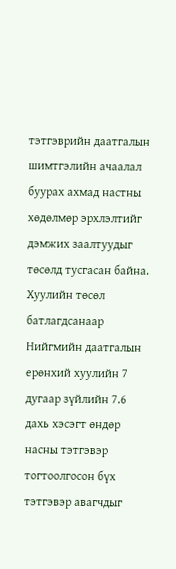тэтгэврийн даатгалын шимтгэлийн ачаалал буурах ахмад настны хөдөлмөр эрхлэлтийг дэмжих заалтуудыг төсөлд тусгасан байна.
Хуулийн төсөл батлагдсанаар Нийгмийн даатгалын ерөнхий хуулийн 7 дугаар зүйлийн 7.6 дахь хэсэгт өндөр насны тэтгэвэр тогтоолгосон бүх тэтгэвэр авагчдыг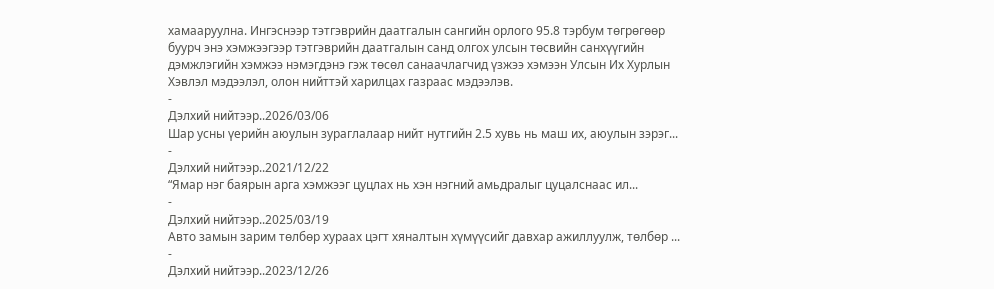хамааруулна. Ингэснээр тэтгэврийн даатгалын сангийн орлого 95.8 тэрбум төгрөгөөр буурч энэ хэмжээгээр тэтгэврийн даатгалын санд олгох улсын төсвийн санхүүгийн дэмжлэгийн хэмжээ нэмэгдэнэ гэж төсөл санаачлагчид үзжээ хэмээн Улсын Их Хурлын Хэвлэл мэдээлэл, олон нийттэй харилцах газраас мэдээлэв.
-
Дэлхий нийтээр..2026/03/06
Шар усны үерийн аюулын зураглалаар нийт нутгийн 2.5 хувь нь маш их, аюулын зэрэг...
-
Дэлхий нийтээр..2021/12/22
“Ямар нэг баярын арга хэмжээг цуцлах нь хэн нэгний амьдралыг цуцалснаас ил...
-
Дэлхий нийтээр..2025/03/19
Авто замын зарим төлбөр хураах цэгт хяналтын хүмүүсийг давхар ажиллуулж, төлбөр ...
-
Дэлхий нийтээр..2023/12/26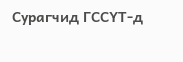Сурагчид ГССҮТ-д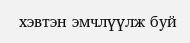хэвтэн эмчлүүлж буй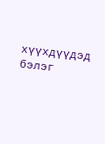хүүхдүүдэд бэлэг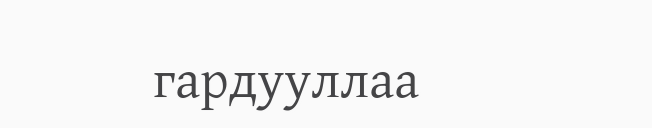гардууллаа